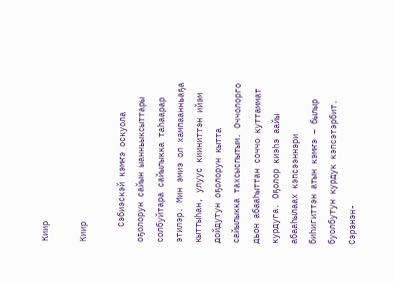Киир

Киир

   Сэбиэскэй кэмҥэ оскуола оҕолорун сайын ыанньыксыттары солбуйтара сайылыкка таһаарар этилэр. Мин эмиэ ол хампаанньаҕа кыттыһан, улуус кииниттэн ийэм дойдутун оҕолорун кытта сайылыкка тахсыспытым. Оччолорго дьон абааһыттан соччо куттаммат курдуга. Оҕолор киэһэ аайы абааһылаах кэпсээннэри биһигиттэн атын кэмҥэ – былыр буолбутун курдук кэпсэтэрбит. Сэрэнэн-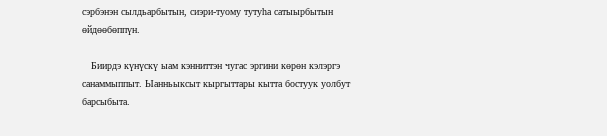сэрбэнэн сылдьарбытын, сиэри-туому тутуһа сатыырбытын өйдөөбөппүн.

   Биирдэ күнүскү ыам кэнниттэн чугас эргини көрөн кэлэргэ санаммыппыт. Ыанньыксыт кыргыттары кытта бостуук уолбут барсыбыта.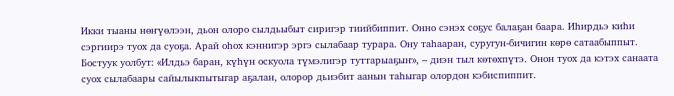Икки тыаны нөҥүөлээн, дьон олоро сылдьыбыт сиригэр тиийбиппит. Онно сэнэх соҕус балаҕан баара. Иһирдьэ киһи сэргиирэ туох да суоҕа. Арай оһох кэннигэр эргэ сылабаар турара. Ону таһааран, суругун-бичигин көрө сатаабыппыт. Бостуук уолбут: «Илдьэ баран, күһүн оскуола түмэлигэр туттарыаҕыҥ», – диэн тыл көтөхпүтэ. Онон туох да кэтэх санаата суох сылабаары сайылыкпытыгар аҕалан, олорор дьиэбит аанын таһыгар олордон кэбиспиппит.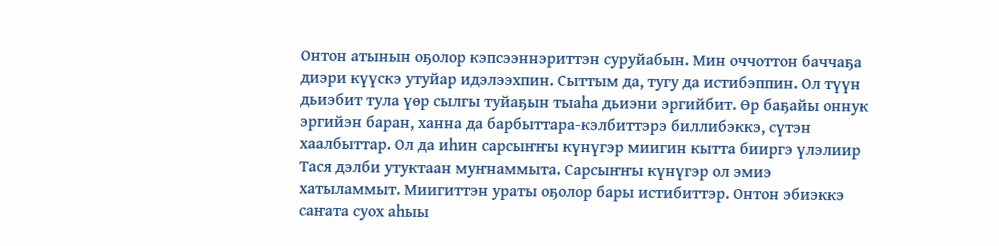Онтон атынын оҕолор кэпсээннэриттэн суруйабын. Мин оччоттон баччаҕа диэри күүскэ утуйар идэлээхпин. Сыттым да, тугу да истибэппин. Ол түүн дьиэбит тула үөр сылгы туйаҕын тыаһа дьиэни эргийбит. Өр баҕайы оннук эргийэн баран, ханна да барбыттара-кэлбиттэрэ биллибэккэ, сүтэн хаалбыттар. Ол да иһин сарсыҥҥы күнүгэр миигин кытта бииргэ үлэлиир Тася дэлби утуктаан муҥнаммыта. Сарсыҥҥы күнүгэр ол эмиэ хатыламмыт. Миигиттэн ураты оҕолор бары истибиттэр. Онтон эбиэккэ саҥата суох аһыы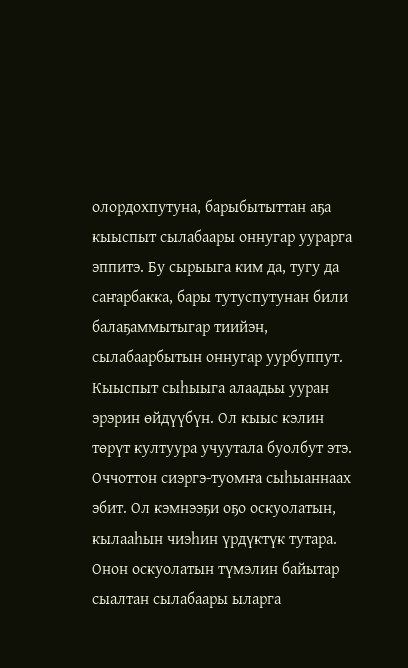олордохпутуна, барыбытыттан аҕа кыыспыт сылабаары оннугар уурарга эппитэ. Бу сырыыга ким да, тугу да саҥарбакка, бары тутуспутунан били балаҕаммытыгар тиийэн, сылабаарбытын оннугар уурбуппут. Кыыспыт сыһыыга алаадьы ууран эрэрин өйдүүбүн. Ол кыыс кэлин төрүт култуура учуутала буолбут этэ. Оччоттон сиэргэ-туомҥа сыһыаннаах эбит. Ол кэмнээҕи оҕо оскуолатын, кылааһын чиэһин үрдүктүк тутара. Онон оскуолатын түмэлин байытар сыалтан сылабаары ыларга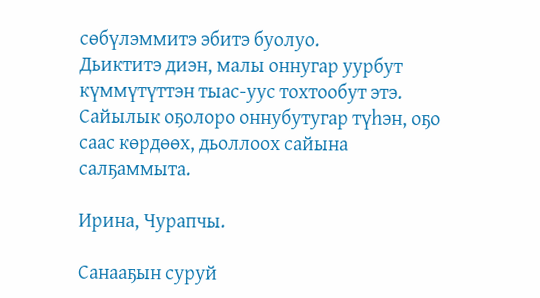сөбүлэммитэ эбитэ буолуо.
Дьиктитэ диэн, малы оннугар уурбут күммүтүттэн тыас-уус тохтообут этэ. Сайылык оҕолоро оннубутугар түһэн, оҕо саас көрдөөх, дьоллоох сайына салҕаммыта.

Ирина, Чурапчы.

Санааҕын суруй